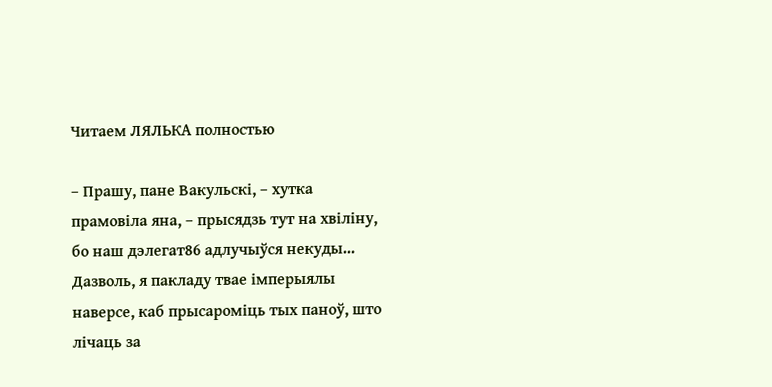Читаем ЛЯЛЬКА полностью

– Прашу, пане Вакульскі, – хутка прамовіла яна, – прысядзь тут на хвіліну, бо наш дэлегат86 адлучыўся некуды... Дазволь, я пакладу твае імперыялы наверсе, каб прысароміць тых паноў, што лічаць за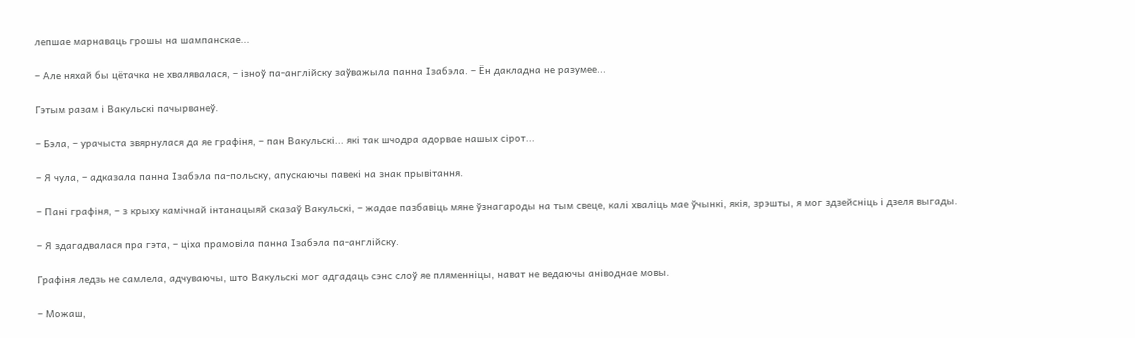лепшае марнаваць грошы на шампанскае...

– Але няхай бы цётачка не хвалявалася, – ізноў па-англійску заўважыла панна Ізабэла. – Ён дакладна не разумее...

Гэтым разам і Вакульскі пачырванеў.

– Бэла, – урачыста звярнулася да яе графіня, – пан Вакульскі... які так шчодра адорвае нашых сірот...

– Я чула, – адказала панна Ізабэла па-польску, апускаючы павекі на знак прывітання.

– Пані графіня, – з крыху камічнай інтанацыяй сказаў Вакульскі, – жадае пазбавіць мяне ўзнагароды на тым свеце, калі хваліць мае ўчынкі, якія, зрэшты, я мог здзейсніць і дзеля выгады.

– Я здагадвалася пра гэта, – ціха прамовіла панна Ізабэла па-англійску.

Графіня ледзь не самлела, адчуваючы, што Вакульскі мог адгадаць сэнс слоў яе пляменніцы, нават не ведаючы аніводнае мовы.

– Можаш,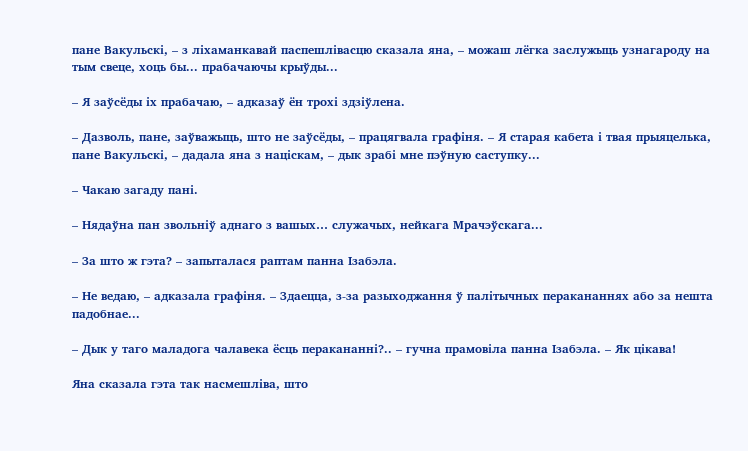пане Вакульскі, – з ліхаманкавай паспешлівасцю сказала яна, – можаш лёгка заслужыць узнагароду на тым свеце, хоць бы... прабачаючы крыўды...

– Я заўсёды іх прабачаю, – адказаў ён трохі здзіўлена.

– Дазволь, пане, заўважыць, што не заўсёды, – працягвала графіня. – Я старая кабета і твая прыяцелька, пане Вакульскі, – дадала яна з націскам, – дык зрабі мне пэўную саступку...

– Чакаю загаду пані.

– Нядаўна пан звольніў аднаго з вашых… служачых, нейкага Мрачэўскага...

– За што ж гэта? – запыталася раптам панна Ізабэла.

– Не ведаю, – адказала графіня. – Здаецца, з-за разыходжання ў палітычных перакананнях або за нешта падобнае...

– Дык у таго маладога чалавека ёсць перакананні?.. – гучна прамовіла панна Ізабэла. – Як цікава!

Яна сказала гэта так насмешліва, што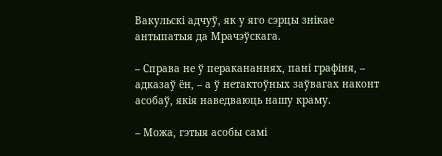Вакульскі адчуў, як у яго сэрцы знікае антыпатыя да Мрачэўскага.

– Справа не ў перакананнях, пані графіня, – адказаў ён, – а ў нетактоўных заўвагах наконт асобаў, якія наведваюць нашу краму.

– Можа, гэтыя асобы самі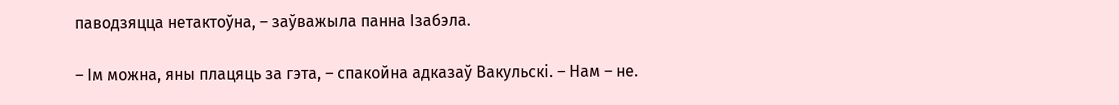паводзяцца нетактоўна, – заўважыла панна Ізабэла.

– Ім можна, яны плацяць за гэта, – спакойна адказаў Вакульскі. – Нам – не.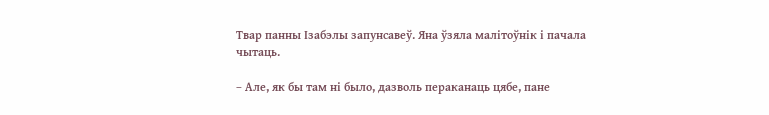Твар панны Ізабэлы запунсавеў. Яна ўзяла малітоўнік і пачала чытаць.

– Але, як бы там ні было, дазволь пераканаць цябе, пане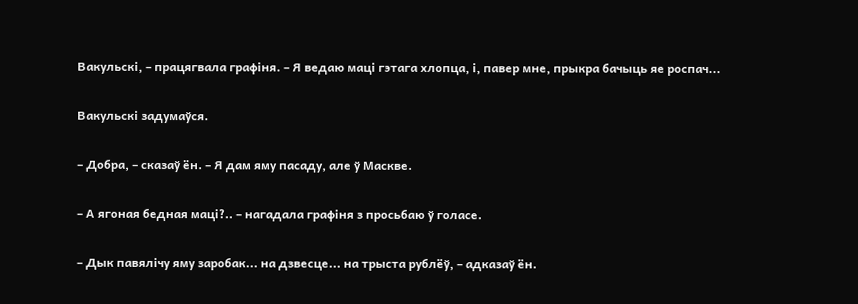Вакульскі, – працягвала графіня. – Я ведаю маці гэтага хлопца, і, павер мне, прыкра бачыць яе роспач...

Вакульскі задумаўся.

– Добра, – сказаў ён. – Я дам яму пасаду, але ў Маскве.

– А ягоная бедная маці?.. – нагадала графіня з просьбаю ў голасе.

– Дык павялічу яму заробак... на дзвесце... на трыста рублёў, – адказаў ён.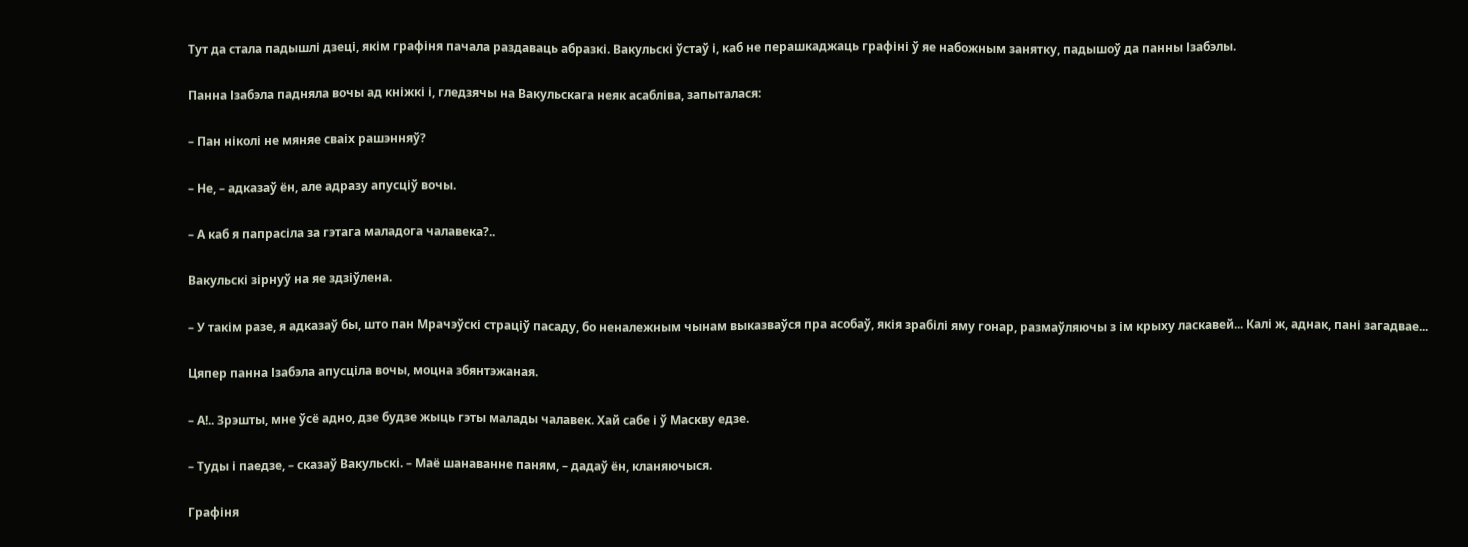Тут да стала падышлі дзеці, якім графіня пачала раздаваць абразкі. Вакульскі ўстаў і, каб не перашкаджаць графіні ў яе набожным занятку, падышоў да панны Ізабэлы.

Панна Ізабэла падняла вочы ад кніжкі і, гледзячы на Вакульскага неяк асабліва, запыталася:

– Пан ніколі не мяняе сваіх рашэнняў?

– Не, – адказаў ён, але адразу апусціў вочы.

– А каб я папрасіла за гэтага маладога чалавека?..

Вакульскі зірнуў на яе здзіўлена.

– У такім разе, я адказаў бы, што пан Мрачэўскі страціў пасаду, бо неналежным чынам выказваўся пра асобаў, якія зрабілі яму гонар, размаўляючы з ім крыху ласкавей... Калі ж, аднак, пані загадвае...

Цяпер панна Ізабэла апусціла вочы, моцна збянтэжаная.

– А!.. Зрэшты, мне ўсё адно, дзе будзе жыць гэты малады чалавек. Хай сабе і ў Маскву едзе.

– Туды і паедзе, – сказаў Вакульскі. – Маё шанаванне паням, – дадаў ён, кланяючыся.

Графіня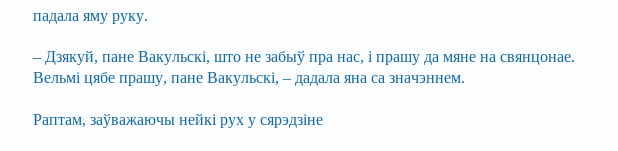падала яму руку.

– Дзякуй, пане Вакульскі, што не забыў пра нас, і прашу да мяне на свянцонае. Вельмі цябе прашу, пане Вакульскі, – дадала яна са значэннем.

Раптам, заўважаючы нейкі рух у сярэдзіне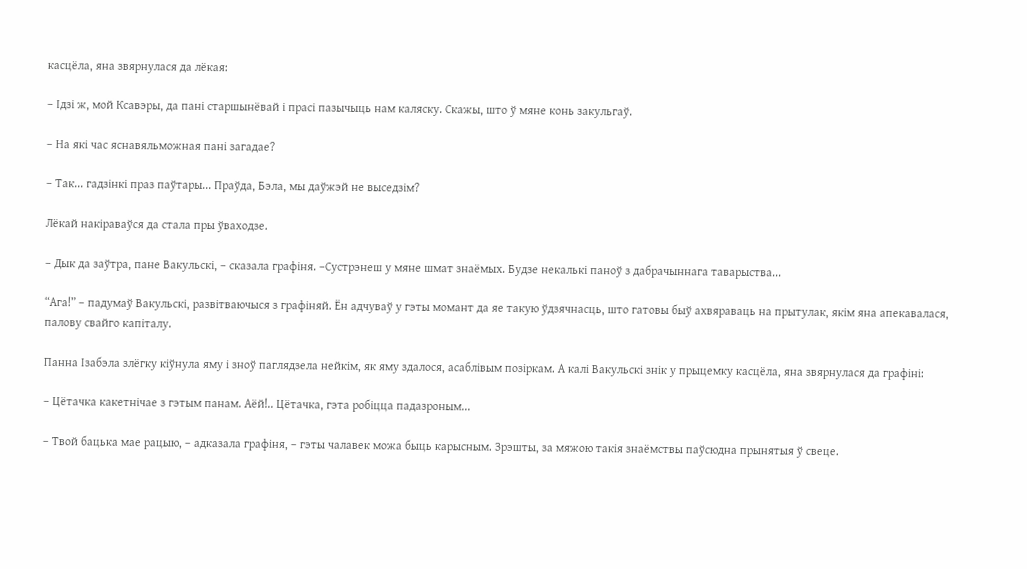касцёла, яна звярнулася да лёкая:

– Ідзі ж, мой Ксавэры, да пані старшынёвай і прасі пазычыць нам каляску. Скажы, што ў мяне конь закульгаў.

– На які час яснавяльможная пані загадае?

– Так... гадзінкі праз паўтары... Праўда, Бэла, мы даўжэй не выседзім?

Лёкай накіраваўся да стала пры ўваходзе.

– Дык да заўтра, пане Вакульскі, – сказала графіня. –Сустрэнеш у мяне шмат знаёмых. Будзе некалькі паноў з дабрачыннага таварыства...

“Ага!” – падумаў Вакульскі, развітваючыся з графіняй. Ён адчуваў у гэты момант да яе такую ўдзячнасць, што гатовы быў ахвяраваць на прытулак, якім яна апекавалася, палову свайго капіталу.

Панна Ізабэла злёгку кіўнула яму і зноў паглядзела нейкім, як яму здалося, асаблівым позіркам. А калі Вакульскі знік у прыцемку касцёла, яна звярнулася да графіні:

– Цётачка какетнічае з гэтым панам. Аёй!.. Цётачка, гэта робіцца падазроным...

– Твой бацька мае рацыю, – адказала графіня, – гэты чалавек можа быць карысным. Зрэшты, за мяжою такія знаёмствы паўсюдна прынятыя ў свеце.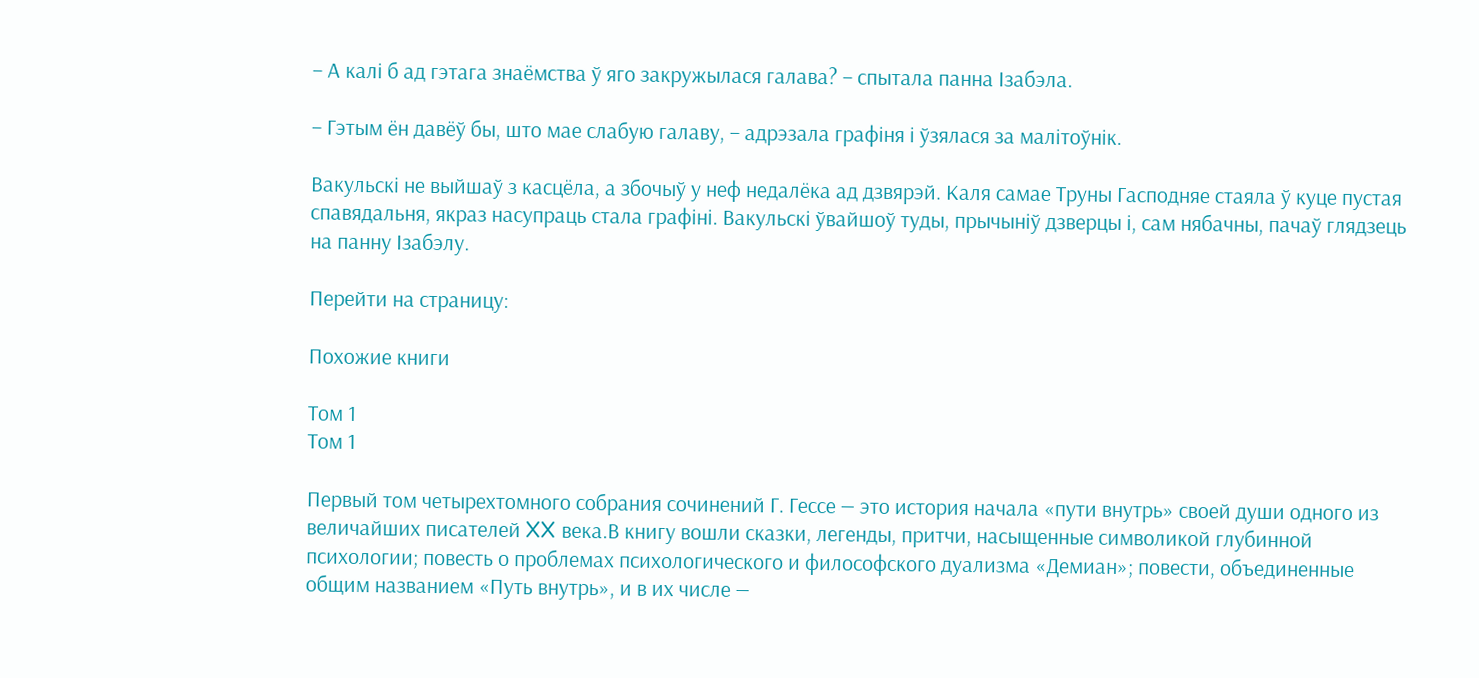– А калі б ад гэтага знаёмства ў яго закружылася галава? – спытала панна Ізабэла.

– Гэтым ён давёў бы, што мае слабую галаву, – адрэзала графіня і ўзялася за малітоўнік.

Вакульскі не выйшаў з касцёла, а збочыў у неф недалёка ад дзвярэй. Каля самае Труны Гасподняе стаяла ў куце пустая спавядальня, якраз насупраць стала графіні. Вакульскі ўвайшоў туды, прычыніў дзверцы і, сам нябачны, пачаў глядзець на панну Ізабэлу.

Перейти на страницу:

Похожие книги

Том 1
Том 1

Первый том четырехтомного собрания сочинений Г. Гессе — это история начала «пути внутрь» своей души одного из величайших писателей XX века.В книгу вошли сказки, легенды, притчи, насыщенные символикой глубинной психологии; повесть о проблемах психологического и философского дуализма «Демиан»; повести, объединенные общим названием «Путь внутрь», и в их числе —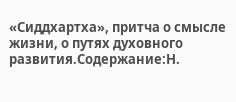«Сиддхартха», притча о смысле жизни, о путях духовного развития.Содержание:Н.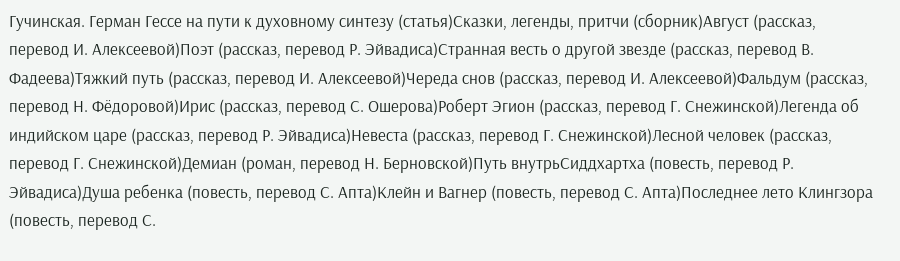Гучинская. Герман Гессе на пути к духовному синтезу (статья)Сказки, легенды, притчи (сборник)Август (рассказ, перевод И. Алексеевой)Поэт (рассказ, перевод Р. Эйвадиса)Странная весть о другой звезде (рассказ, перевод В. Фадеева)Тяжкий путь (рассказ, перевод И. Алексеевой)Череда снов (рассказ, перевод И. Алексеевой)Фальдум (рассказ, перевод Н. Фёдоровой)Ирис (рассказ, перевод С. Ошерова)Роберт Эгион (рассказ, перевод Г. Снежинской)Легенда об индийском царе (рассказ, перевод Р. Эйвадиса)Невеста (рассказ, перевод Г. Снежинской)Лесной человек (рассказ, перевод Г. Снежинской)Демиан (роман, перевод Н. Берновской)Путь внутрьСиддхартха (повесть, перевод Р. Эйвадиса)Душа ребенка (повесть, перевод С. Апта)Клейн и Вагнер (повесть, перевод С. Апта)Последнее лето Клингзора (повесть, перевод С.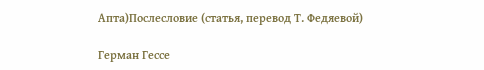Апта)Послесловие (статья, перевод Т. Федяевой)

Герман Гессе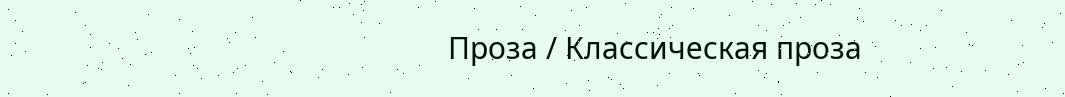Проза / Классическая проза